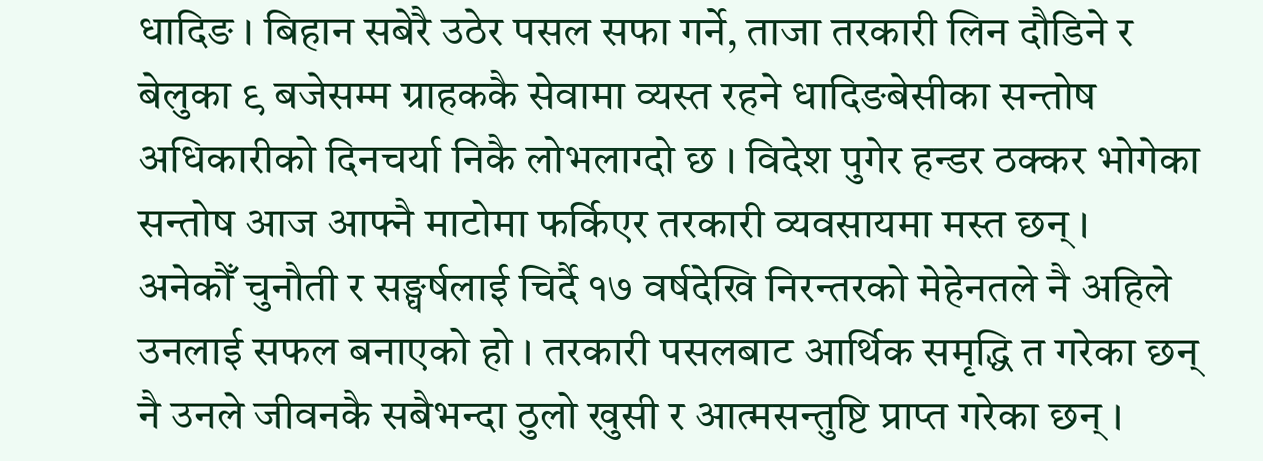धादिङ । बिहान सबेरै उठेर पसल सफा गर्ने, ताजा तरकारी लिन दौडिने र बेलुका ९ बजेसम्म ग्राहककै सेवामा व्यस्त रहने धादिङबेसीका सन्तोष अधिकारीको दिनचर्या निकै लोभलाग्दो छ । विदेश पुगेर हन्डर ठक्कर भोगेका सन्तोष आज आफ्नै माटोमा फर्किएर तरकारी व्यवसायमा मस्त छन् ।
अनेकौँ चुनौती र सङ्घर्षलाई चिर्दै १७ वर्षदेखि निरन्तरको मेहेनतले नै अहिले उनलाई सफल बनाएको हो । तरकारी पसलबाट आर्थिक समृद्धि त गरेका छन् नै उनले जीवनकै सबैभन्दा ठुलो खुसी र आत्मसन्तुष्टि प्राप्त गरेका छन् ।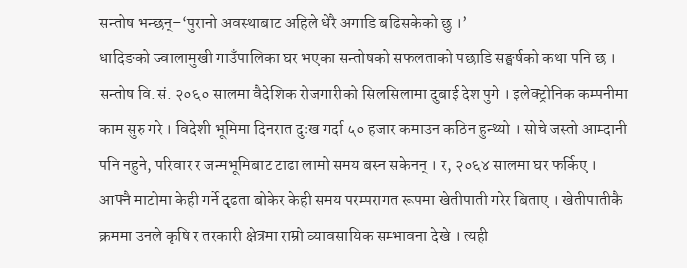सन्तोष भन्छन्–‘पुरानो अवस्थाबाट अहिले धेरै अगाडि बढिसकेको छु ।’
धादिङको ज्वालामुखी गाउँपालिका घर भएका सन्तोषको सफलताको पछाडि सङ्घर्षको कथा पनि छ । सन्तोष वि.सं. २०६० सालमा वैदेशिक रोजगारीको सिलसिलामा दुबाई देश पुगे । इलेक्ट्रोनिक कम्पनीमा काम सुरु गरे । विदेशी भूमिमा दिनरात दुःख गर्दा ५० हजार कमाउन कठिन हुन्थ्यो । सोचे जस्तो आम्दानी पनि नहुने, परिवार र जन्मभूमिबाट टाढा लामो समय बस्न सकेनन् । र, २०६४ सालमा घर फर्किए ।
आफ्नै माटोमा केही गर्ने दृढता बोकेर केही समय परम्परागत रूपमा खेतीपाती गरेर बिताए । खेतीपातीकै क्रममा उनले कृषि र तरकारी क्षेत्रमा राम्रो व्यावसायिक सम्भावना देखे । त्यही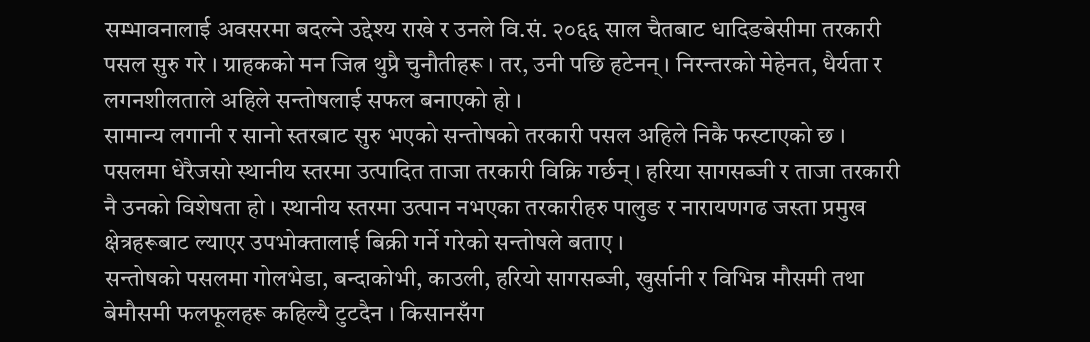सम्भावनालाई अवसरमा बदल्ने उद्देश्य राखे र उनले वि.सं. २०६६ साल चैतबाट धादिङबेसीमा तरकारी पसल सुरु गरे । ग्राहकको मन जित्न थुप्रै चुनौतीहरू । तर, उनी पछि हटेनन् । निरन्तरको मेहेनत, धैर्यता र लगनशीलताले अहिले सन्तोषलाई सफल बनाएको हो ।
सामान्य लगानी र सानो स्तरबाट सुरु भएको सन्तोषको तरकारी पसल अहिले निकै फस्टाएको छ । पसलमा धेरैजसो स्थानीय स्तरमा उत्पादित ताजा तरकारी विक्रि गर्छन् । हरिया सागसब्जी र ताजा तरकारी नै उनको विशेषता हो । स्थानीय स्तरमा उत्पान नभएका तरकारीहरु पालुङ र नारायणगढ जस्ता प्रमुख क्षेत्रहरूबाट ल्याएर उपभोक्तालाई बिक्री गर्ने गरेको सन्तोषले बताए ।
सन्तोषको पसलमा गोलभेडा, बन्दाकोभी, काउली, हरियो सागसब्जी, खुर्सानी र विभिन्न मौसमी तथा बेमौसमी फलफूलहरू कहिल्यै टुटदैन । किसानसँग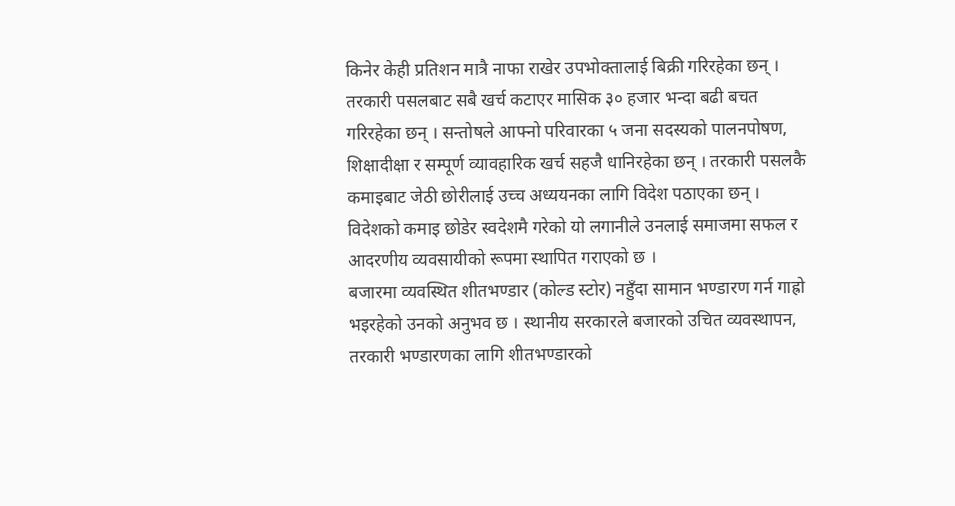किनेर केही प्रतिशन मात्रै नाफा राखेर उपभोक्तालाई बिक्री गरिरहेका छन् ।
तरकारी पसलबाट सबै खर्च कटाएर मासिक ३० हजार भन्दा बढी बचत गरिरहेका छन् । सन्तोषले आफ्नो परिवारका ५ जना सदस्यको पालनपोषण, शिक्षादीक्षा र सम्पूर्ण व्यावहारिक खर्च सहजै धानिरहेका छन् । तरकारी पसलकै कमाइबाट जेठी छोरीलाई उच्च अध्ययनका लागि विदेश पठाएका छन् । विदेशको कमाइ छोडेर स्वदेशमै गरेको यो लगानीले उनलाई समाजमा सफल र आदरणीय व्यवसायीको रूपमा स्थापित गराएको छ ।
बजारमा व्यवस्थित शीतभण्डार (कोल्ड स्टोर) नहुँदा सामान भण्डारण गर्न गाह्रो भइरहेको उनको अनुभव छ । स्थानीय सरकारले बजारको उचित व्यवस्थापन, तरकारी भण्डारणका लागि शीतभण्डारको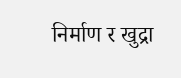निर्माण र खुद्रा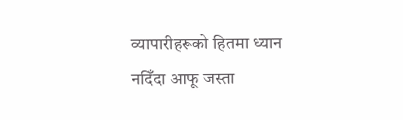व्यापारीहरूको हितमा ध्यान नदिँदा आफू जस्ता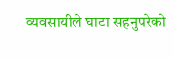व्यवसायीले घाटा सहनुपरेको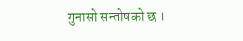गुनासो सन्तोषको छ ।